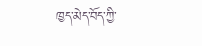ཁྱད་མེད་བོད་ཀྱི་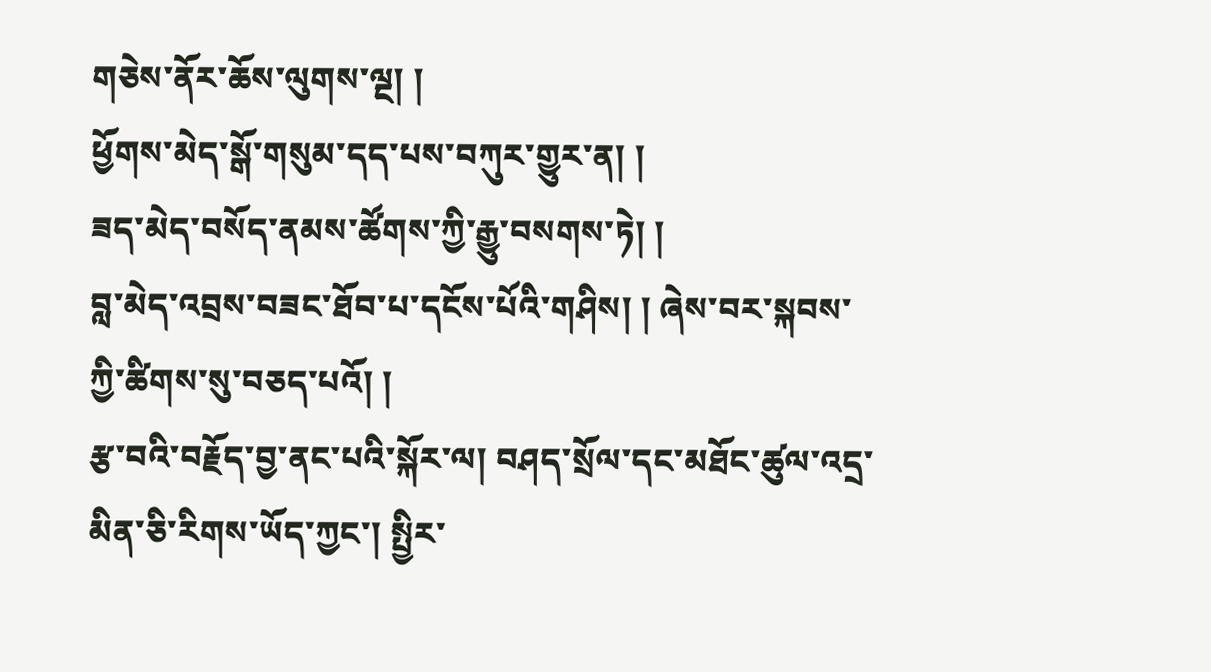གཅེས་ནོར་ཆོས་ལུགས་ལྔ། །
ཕྱོགས་མེད་སྒོ་གསུམ་དད་པས་བཀུར་གྱུར་ན། །
ཟད་མེད་བསོད་ནམས་ཚོགས་ཀྱི་རྒྱུ་བསགས་ཏེ། །
བླ་མེད་འབྲས་བཟང་ཐོབ་པ་དངོས་པོའི་གཤིས། ། ཞེས་བར་སྐབས་ཀྱི་ཚིགས་སུ་བཅད་པའོ། །
རྩ་བའི་བརྗོད་བྱ་ནང་པའི་སྐོར་ལ། བཤད་སྲོལ་དང་མཐོང་ཚུལ་འདྲ་མིན་ཅི་རིགས་ཡོད་ཀྱང་། སྤྱིར་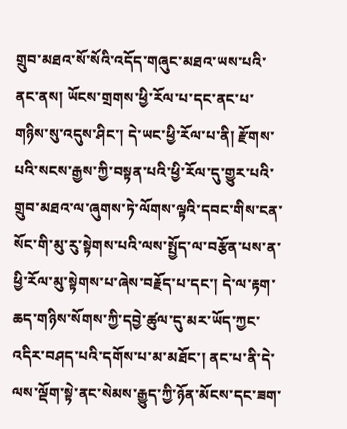གྲུབ་མཐའ་སོ་སོའི་འདོད་གཞུང་མཐའ་ཡས་པའི་ནང་ནས། ཡོངས་གྲགས་ཕྱི་རོལ་པ་དང་ནང་པ་གཉིས་སུ་འདུས་ཤིང་། དེ་ཡང་ཕྱི་རོལ་པ་ནི། རྫོགས་པའི་སངས་རྒྱས་ཀྱི་བསྟན་པའི་ཕྱི་རོལ་དུ་གྱུར་པའི་གྲུབ་མཐའ་ལ་ཞུགས་ཏེ་ལོགས་ལྟའི་དབང་གིས་ངན་སོང་གི་མུ་རུ་སྟེགས་པའི་ལས་སྤྱོད་ལ་བརྩོན་པས་ན་ཕྱི་རོལ་མུ་སྟེགས་པ་ཞེས་བརྗོད་པ་དང་། དེ་ལ་རྟག་ཆད་གཉིས་སོགས་ཀྱི་དབྱེ་ཚུལ་དུ་མར་ཡོད་ཀྱང་འདིར་བཤད་པའི་དགོས་པ་མ་མཐོང་། ནང་པ་ནི་དེ་ལས་ལྡོག་སྟེ་ནང་སེམས་རྒྱུད་ཀྱི་ཉོན་མོངས་དང་ཟག་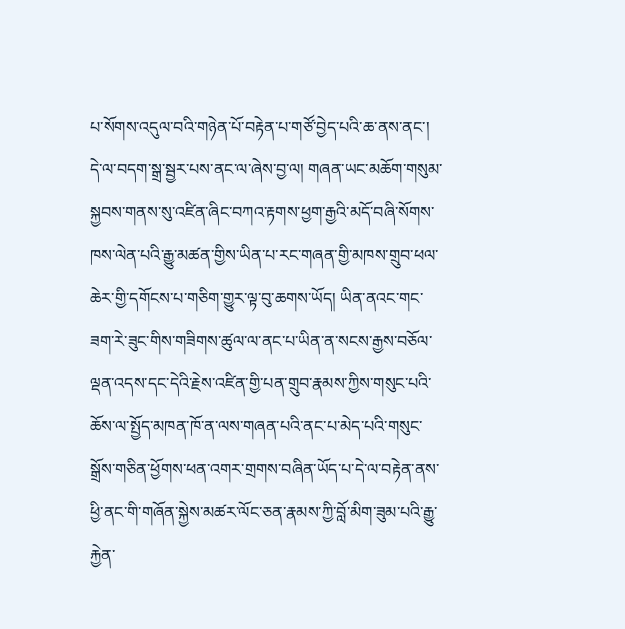པ་སོགས་འདུལ་བའི་གཉེན་པོ་བརྟེན་པ་གཙོ་བྱེད་པའི་ཆ་ནས་ནང་། དེ་ལ་བདག་སྒྲ་སྦྱར་པས་ནང་ལ་ཞེས་བྱ་ལ། གཞན་ཡང་མཆོག་གསུམ་སྐྱབས་གནས་སུ་འཛིན་ཞིང་བཀའ་རྟགས་ཕྱག་རྒྱའི་མདོ་བཞི་སོགས་ཁས་ལེན་པའི་རྒྱུ་མཚན་གྱིས་ཡིན་པ་རང་གཞན་གྱི་མཁས་གྲུབ་ཕལ་ཆེར་གྱི་དགོངས་པ་གཅིག་གྱུར་ལྟ་བུ་ཆགས་ཡོད། ཡིན་ནའང་གང་ཟག་རེ་ཟུང་གིས་གཟིགས་ཚུལ་ལ་ནང་པ་ཡིན་ན་སངས་རྒྱས་བཅོལ་ལྡན་འདས་དང་དེའི་རྗེས་འཛིན་གྱི་པན་གྲུབ་རྣམས་ཀྱིས་གསུང་པའི་ཆོས་ལ་སྤྱོད་མཁན་ཁོ་ན་ལས་གཞན་པའི་ནང་པ་མེད་པའི་གསུང་སྒྲོས་གཅིན་ཕྱོགས་ཕན་འགར་གྲགས་བཞིན་ཡོད་པ་དེ་ལ་བརྟེན་ནས་ཕྱི་ནང་གི་གཞོན་སྐྱེས་མཚར་ལོང་ཅན་རྣམས་ཀྱི་བློ་མིག་ཟུམ་པའི་རྒྱུ་རྐྱེན་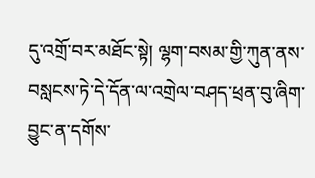དུ་འགྲོ་བར་མཐོང་སྟེ། ལྷག་བསམ་གྱི་ཀུན་ནས་བསླངས་ཏེ་དེ་དོན་ལ་འགྲེལ་བཤད་ཕྲན་བུ་ཞིག་བྱུང་ན་དགོས་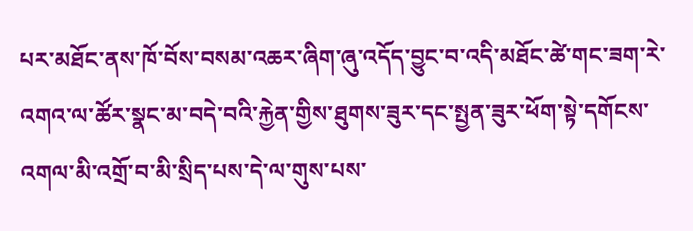པར་མཐོང་ནས་ཁོ་བོས་བསམ་འཆར་ཞིག་ཞུ་འདོད་བྱུང་བ་འདི་མཐོང་ཚེ་གང་ཟག་རེ་འགའ་ལ་ཚོར་སྣང་མ་བདེ་བའི་རྐྱེན་གྱིས་ཐུགས་ཟུར་དང་སྤྱན་ཟུར་ཕོག་སྟེ་དགོངས་འགལ་མི་འགྲོ་བ་མི་སྲིད་པས་དེ་ལ་གུས་པས་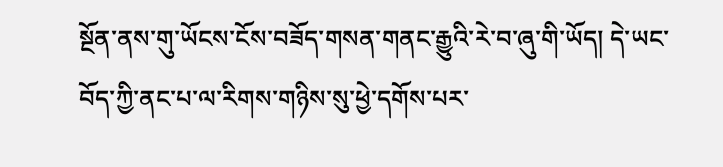སྔོན་ནས་གུ་ཡོངས་ངོས་བཟོད་གསན་གནང་རྒྱུའི་རེ་བ་ཞུ་གི་ཡོད། དེ་ཡང་བོད་ཀྱི་ནང་པ་ལ་རིགས་གཉིས་སུ་ཕྱེ་དགོས་པར་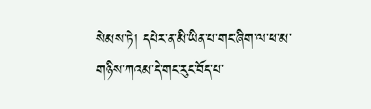སེམས་ཏེ། དཔེར་ན་མི་ཡིན་པ་གང་ཞིག་ལ་ཕ་མ་གཉིས་ཀའམ་དེ་གང་རུང་བོད་པ་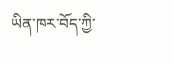ཡིན་ཁར་བོད་ཀྱི་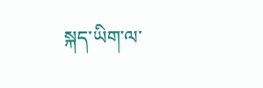སྐད་ཡིག་ལ་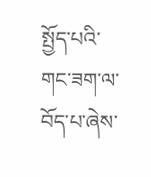སྤྱོད་པའི་གང་ཟག་ལ་བོད་པ་ཞེས་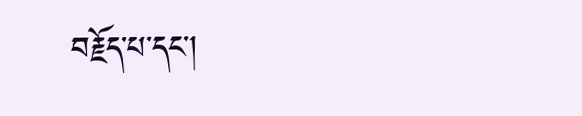བརྗོད་པ་དང་།